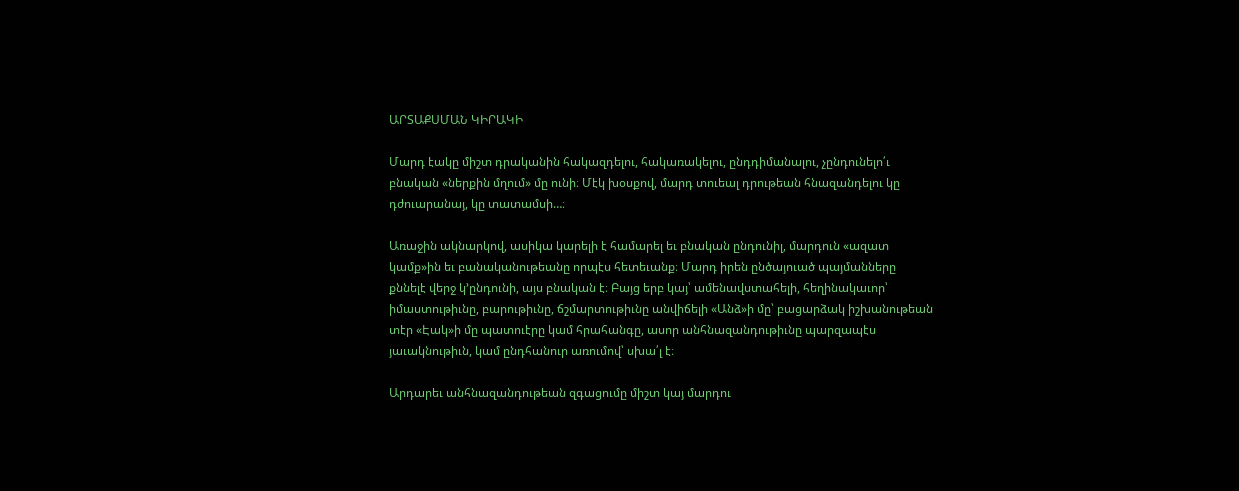ԱՐՏԱՔՍՄԱՆ ԿԻՐԱԿԻ

Մարդ էակը միշտ դրականին հակազդելու, հակառակելու, ընդդիմանալու, չընդունելո՛ւ բնական «ներքին մղում» մը ունի։ Մէկ խօսքով, մարդ տուեալ դրութեան հնազանդելու կը դժուարանայ, կը տատամսի…։

Առաջին ակնարկով, ասիկա կարելի է համարել եւ բնական ընդունիլ, մարդուն «ազատ կամք»ին եւ բանականութեանը որպէս հետեւանք։ Մարդ իրեն ընծայուած պայմանները քննելէ վերջ կ՚ընդունի, այս բնական է։ Բայց երբ կայ՝ ամենավստահելի, հեղինակաւոր՝ իմաստութիւնը, բարութիւնը, ճշմարտութիւնը անվիճելի «Անձ»ի մը՝ բացարձակ իշխանութեան տէր «Էակ»ի մը պատուէրը կամ հրահանգը, ասոր անհնազանդութիւնը պարզապէս յաւակնութիւն, կամ ընդհանուր առումով՝ սխա՛լ է։

Արդարեւ անհնազանդութեան զգացումը միշտ կայ մարդու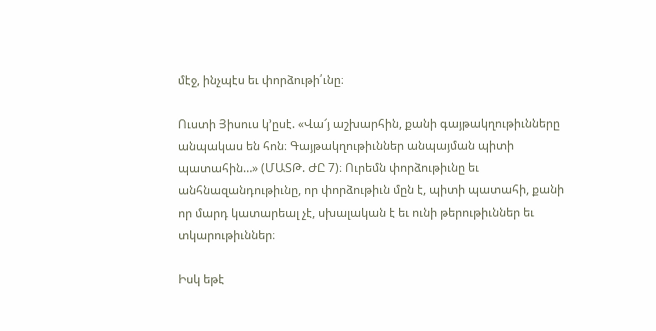մէջ, ինչպէս եւ փորձութի՛ւնը։

Ուստի Յիսուս կ՚ըսէ. «Վա՜յ աշխարհին, քանի գայթակղութիւնները անպակաս են հոն։ Գայթակղութիւններ անպայման պիտի պատահին…» (ՄԱՏԹ. ԺԸ 7)։ Ուրեմն փորձութիւնը եւ անհնազանդութիւնը, որ փորձութիւն մըն է, պիտի պատահի, քանի որ մարդ կատարեալ չէ, սխալական է եւ ունի թերութիւններ եւ տկարութիւններ։

Իսկ եթէ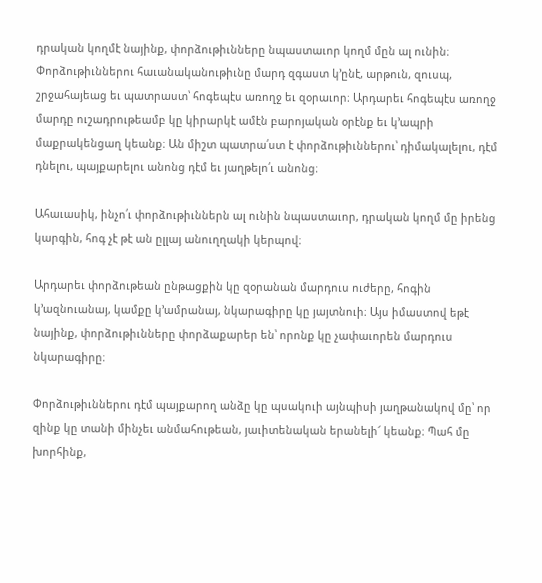դրական կողմէ նայինք, փորձութիւնները նպաստաւոր կողմ մըն ալ ունին։ Փորձութիւններու հաւանականութիւնը մարդ զգաստ կ՚ընէ, արթուն, զուսպ, շրջահայեաց եւ պատրաստ՝ հոգեպէս առողջ եւ զօրաւոր։ Արդարեւ հոգեպէս առողջ մարդը ուշադրութեամբ կը կիրարկէ ամէն բարոյական օրէնք եւ կ՚ապրի մաքրակենցաղ կեանք։ Ան միշտ պատրա՛ստ է փորձութիւններու՝ դիմակալելու, դէմ դնելու, պայքարելու անոնց դէմ եւ յաղթելո՛ւ անոնց։

Ահաւասիկ, ինչո՛ւ փորձութիւններն ալ ունին նպաստաւոր, դրական կողմ մը իրենց կարգին, հոգ չէ թէ ան ըլլայ անուղղակի կերպով։

Արդարեւ փորձութեան ընթացքին կը զօրանան մարդուս ուժերը, հոգին կ՚ազնուանայ, կամքը կ՚ամրանայ, նկարագիրը կը յայտնուի։ Այս իմաստով եթէ նայինք, փորձութիւնները փորձաքարեր են՝ որոնք կը չափաւորեն մարդուս նկարագիրը։

Փորձութիւններու դէմ պայքարող անձը կը պսակուի այնպիսի յաղթանակով մը՝ որ զինք կը տանի մինչեւ անմահութեան, յաւիտենական երանելի՜ կեանք։ Պահ մը խորհինք,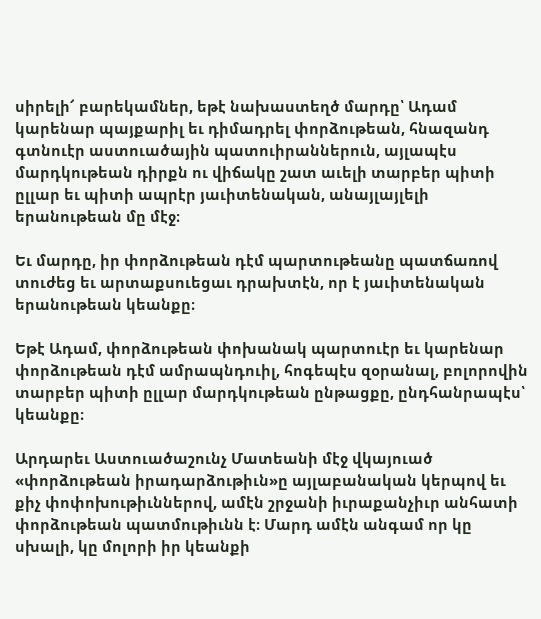սիրելի՜ բարեկամներ, եթէ նախաստեղծ մարդը՝ Ադամ կարենար պայքարիլ եւ դիմադրել փորձութեան, հնազանդ գտնուէր աստուածային պատուիրաններուն, այլապէս մարդկութեան դիրքն ու վիճակը շատ աւելի տարբեր պիտի ըլլար եւ պիտի ապրէր յաւիտենական, անայլայլելի երանութեան մը մէջ։

Եւ մարդը, իր փորձութեան դէմ պարտութեանը պատճառով տուժեց եւ արտաքսուեցաւ դրախտէն, որ է յաւիտենական երանութեան կեանքը։

Եթէ Ադամ, փորձութեան փոխանակ պարտուէր եւ կարենար փորձութեան դէմ ամրապնդուիլ, հոգեպէս զօրանալ, բոլորովին տարբեր պիտի ըլլար մարդկութեան ընթացքը, ընդհանրապէս՝ կեանքը։

Արդարեւ Աստուածաշունչ Մատեանի մէջ վկայուած «փորձութեան իրադարձութիւն»ը այլաբանական կերպով եւ քիչ փոփոխութիւններով, ամէն շրջանի իւրաքանչիւր անհատի փորձութեան պատմութիւնն է։ Մարդ ամէն անգամ որ կը սխալի, կը մոլորի իր կեանքի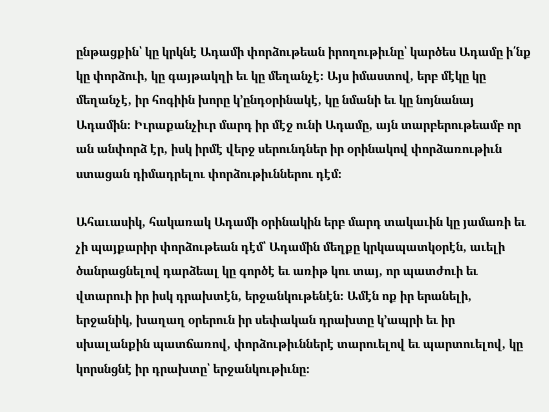ընթացքին՝ կը կրկնէ Ադամի փորձութեան իրողութիւնը՝ կարծես Ադամը ի՛նք կը փորձուի, կը գայթակղի եւ կը մեղանչէ։ Այս իմաստով, երբ մէկը կը մեղանչէ, իր հոգիին խորը կ՚ընդօրինակէ, կը նմանի եւ կը նոյնանայ Ադամին։ Իւրաքանչիւր մարդ իր մէջ ունի Ադամը, այն տարբերութեամբ որ ան անփորձ էր, իսկ իրմէ վերջ սերունդներ իր օրինակով փորձառութիւն ստացան դիմադրելու փորձութիւններու դէմ։

Ահաւասիկ, հակառակ Ադամի օրինակին երբ մարդ տակաւին կը յամառի եւ չի պայքարիր փորձութեան դէմ՝ Ադամին մեղքը կրկապատկօրէն, աւելի ծանրացնելով դարձեալ կը գործէ եւ առիթ կու տայ, որ պատժուի եւ վտարուի իր իսկ դրախտէն, երջանկութենէն։ Ամէն ոք իր երանելի, երջանիկ, խաղաղ օրերուն իր սեփական դրախտը կ՚ապրի եւ իր սխալանքին պատճառով, փորձութիւններէ տարուելով եւ պարտուելով, կը կորսնցնէ իր դրախտը՝ երջանկութիւնը։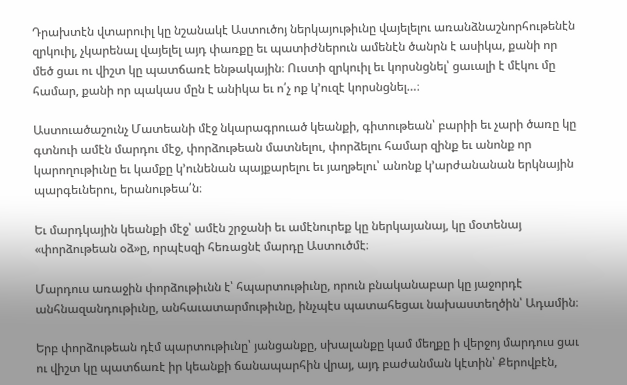Դրախտէն վտարուիլ կը նշանակէ Աստուծոյ ներկայութիւնը վայելելու առանձնաշնորհութենէն զրկուիլ, չկարենալ վայելել այդ փառքը եւ պատիժներուն ամենէն ծանրն է ասիկա, քանի որ մեծ ցաւ ու վիշտ կը պատճառէ ենթակային։ Ուստի զրկուիլ եւ կորսնցնել՝ ցաւալի է մէկու մը համար, քանի որ պակաս մըն է անիկա եւ ո՛չ ոք կ՚ուզէ կորսնցնել…։

Աստուածաշունչ Մատեանի մէջ նկարագրուած կեանքի, գիտութեան՝ բարիի եւ չարի ծառը կը գտնուի ամէն մարդու մէջ, փորձութեան մատնելու, փորձելու համար զինք եւ անոնք որ կարողութիւնը եւ կամքը կ՚ունենան պայքարելու եւ յաղթելու՝ անոնք կ՚արժանանան երկնային պարգեւներու, երանութեա՛ն։

Եւ մարդկային կեանքի մէջ՝ ամէն շրջանի եւ ամէնուրեք կը ներկայանայ, կը մօտենայ «փորձութեան օձ»ը, որպէսզի հեռացնէ մարդը Աստուծմէ։

Մարդուս առաջին փորձութիւնն է՝ հպարտութիւնը, որուն բնականաբար կը յաջորդէ անհնազանդութիւնը, անհաւատարմութիւնը, ինչպէս պատահեցաւ նախաստեղծին՝ Ադամին։

Երբ փորձութեան դէմ պարտութիւնը՝ յանցանքը, սխալանքը կամ մեղքը ի վերջոյ մարդուս ցաւ ու վիշտ կը պատճառէ իր կեանքի ճանապարհին վրայ, այդ բաժանման կէտին՝ Քերովբէն,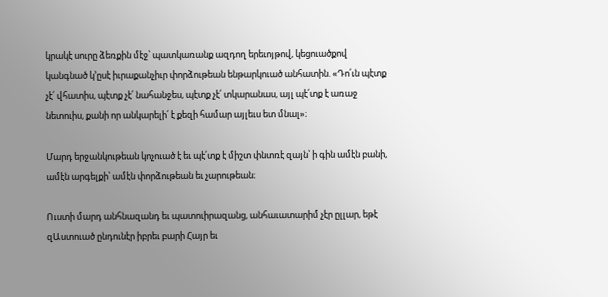կրակէ սուրը ձեռքին մէջ՝ պատկառանք ազդող երեւոյթով, կեցուածքով կանգնած կ՚ըսէ իւրաքանչիւր փորձութեան ենթարկուած անհատին. «Դո՛ւն պէտք չէ՛ վհատիս, պէտք չէ՛ նահանջես, պէտք չէ՛ տկարանաս, այլ պէ՛տք է առաջ նետուիս, քանի որ անկարելի՛ է քեզի համար այլեւս ետ մնալ»։

Մարդ երջանկութեան կոչուած է եւ պէ՛տք է միշտ փնտռէ զայն՝ ի գին ամէն բանի, ամէն արգելքի՝ ամէն փորձութեան եւ չարութեան։

Ուստի մարդ անհնազանդ եւ պատուիրազանց, անհաւատարիմ չէր ըլլար, եթէ զԱստուած ընդունէր իբրեւ բարի Հայր եւ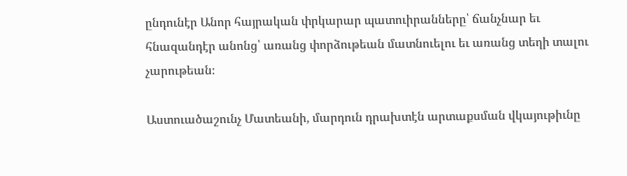ընդունէր Անոր հայրական փրկարար պատուիրանները՝ ճանչնար եւ հնազանդէր անոնց՝ առանց փորձութեան մատնուելու եւ առանց տեղի տալու չարութեան։

Աստուածաշունչ Մատեանի, մարդուն դրախտէն արտաքսման վկայութիւնը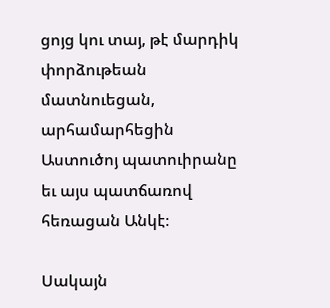ցոյց կու տայ, թէ մարդիկ փորձութեան մատնուեցան, արհամարհեցին Աստուծոյ պատուիրանը եւ այս պատճառով հեռացան Անկէ։

Սակայն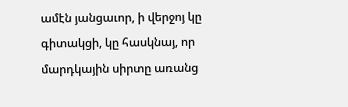ամէն յանցաւոր, ի վերջոյ կը գիտակցի, կը հասկնայ, որ մարդկային սիրտը առանց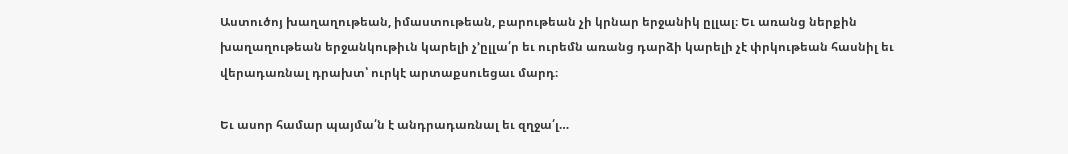Աստուծոյ խաղաղութեան, իմաստութեան, բարութեան չի կրնար երջանիկ ըլլալ։ Եւ առանց ներքին խաղաղութեան երջանկութիւն կարելի չ՚ըլլա՛ր եւ ուրեմն առանց դարձի կարելի չէ փրկութեան հասնիլ եւ վերադառնալ դրախտ՝ ուրկէ արտաքսուեցաւ մարդ։

Եւ ասոր համար պայմա՛ն է անդրադառնալ եւ զղջա՛լ…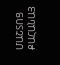ՄԱՇՏՈՑ ՔԱՀԱՆԱՅ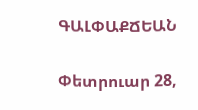ԳԱԼՓԱՔՃԵԱՆ

Փետրուար 28,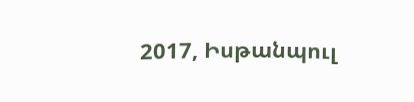2017, Իսթանպուլ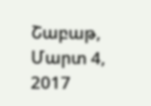Շաբաթ, Մարտ 4, 2017